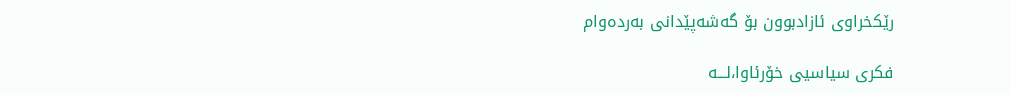رێکخراوی ئازادبوون بۆ گەشەپێدانی بەردەوام

فکری سیاسیی خۆرئاوا،لـــە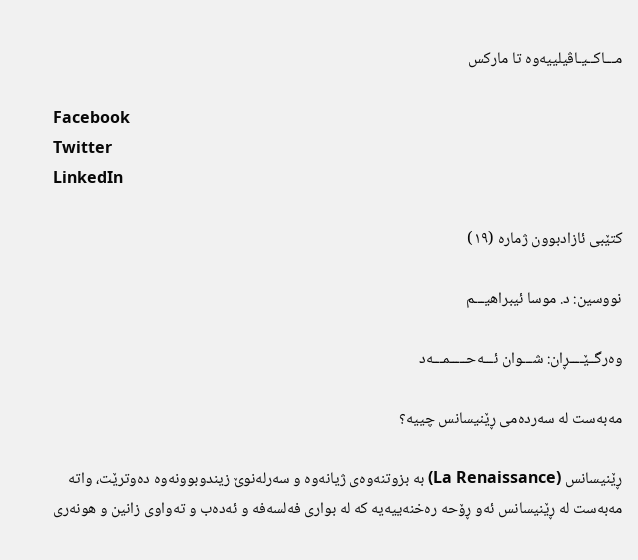مـــاکــیـاڤیلییەوە تا مارکس

Facebook
Twitter
LinkedIn

کتێبی ئازادبوون ژمارە (١٩)

نووسین: د. موسا ئیبراهیـــم

وەرگــێــــڕان: شـــوان ئـــەحـــــمـــەد

مه‌به‌ست له‌ سه‌رده‌می‌ ڕێنیسانس چییه‌؟

ڕێنیسانس (La Renaissance) به‌ بزوتنه‌وه‌ی‌ ژیانه‌وه‌ و سه‌رله‌نوێ‌ زیندوبوونه‌وه‌ ده‌وترێت، واته‌ مه‌به‌ست له‌ ڕێنیسانس ئه‌و ڕۆحه‌ ره‌خنه‌ییه‌یه‌ كه‌ له‌ بواری‌ فه‌لسه‌فه‌ و ئه‌ده‌ب و ته‌واوی‌ زانین و هونه‌ری‌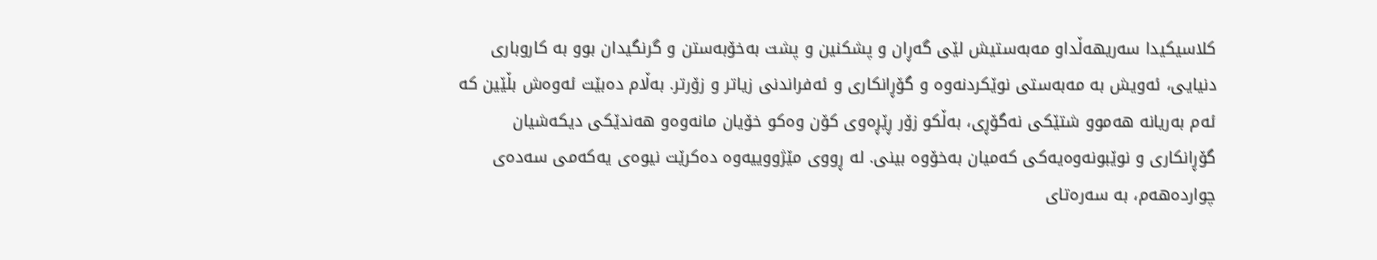كلاسیكیدا سه‌ریهه‌ڵداو مه‌به‌ستیش لێی‌ گه‌ڕان و پشكنین و پشت به‌خۆبه‌ستن و گرنگیدان بوو به‌ كاروباری‌ دنیایی‌، ئه‌ویش به‌ مه‌به‌ستی‌ نوێكردنه‌وه‌ و گۆڕانكاری‌ و ئه‌فراندنی‌ زیاتر و زۆرتر. به‌ڵام ده‌بێت ئه‌وه‌ش بڵێین كه‌ ئه‌م به‌ریانه‌ هه‌موو شتێكی‌ نه‌گۆڕی‌، به‌ڵكو زۆر ڕێڕه‌وی‌ كۆن وه‌كو خۆیان مانه‌وه‌و هه‌ندێكی‌ دیكه‌شیان گۆڕانكاری‌ و نوێبونه‌وه‌یه‌كی‌ كه‌میان به‌خۆوه‌ بینی‌. له ڕووی‌ مێژووییه‌وه‌ ده‌كرێت نیوه‌ی‌ یه‌كه‌می‌ سه‌ده‌ی‌ چوارده‌هه‌م، به‌ سه‌ره‌تای‌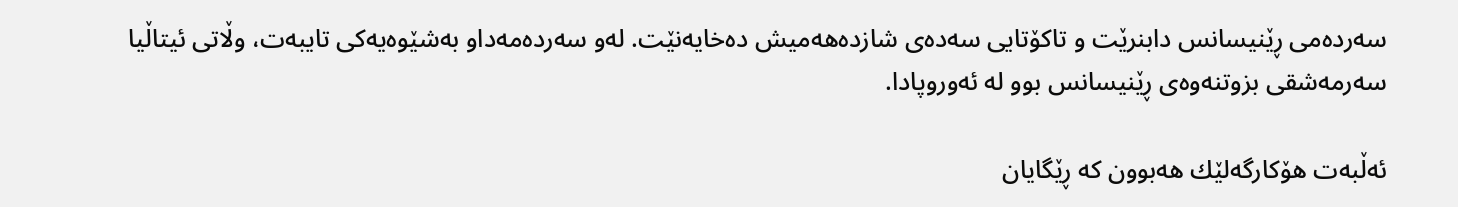سه‌رده‌می‌ ڕێنیسانس دابنرێت و تاكۆتایی‌ سه‌ده‌ی‌ شازده‌هه‌میش ده‌خایه‌نێت. له‌و سه‌رده‌مه‌داو به‌شێوه‌یه‌كی‌ تایبه‌ت، وڵاتی‌ ئیتاڵیا سه‌رمه‌شقی‌ بزوتنه‌وه‌ی‌ ڕێنیسانس بوو له‌ ئه‌وروپادا.

ئه‌ڵبه‌ت‌ هۆكارگه‌لێك هەبوون كه‌ ڕێگایان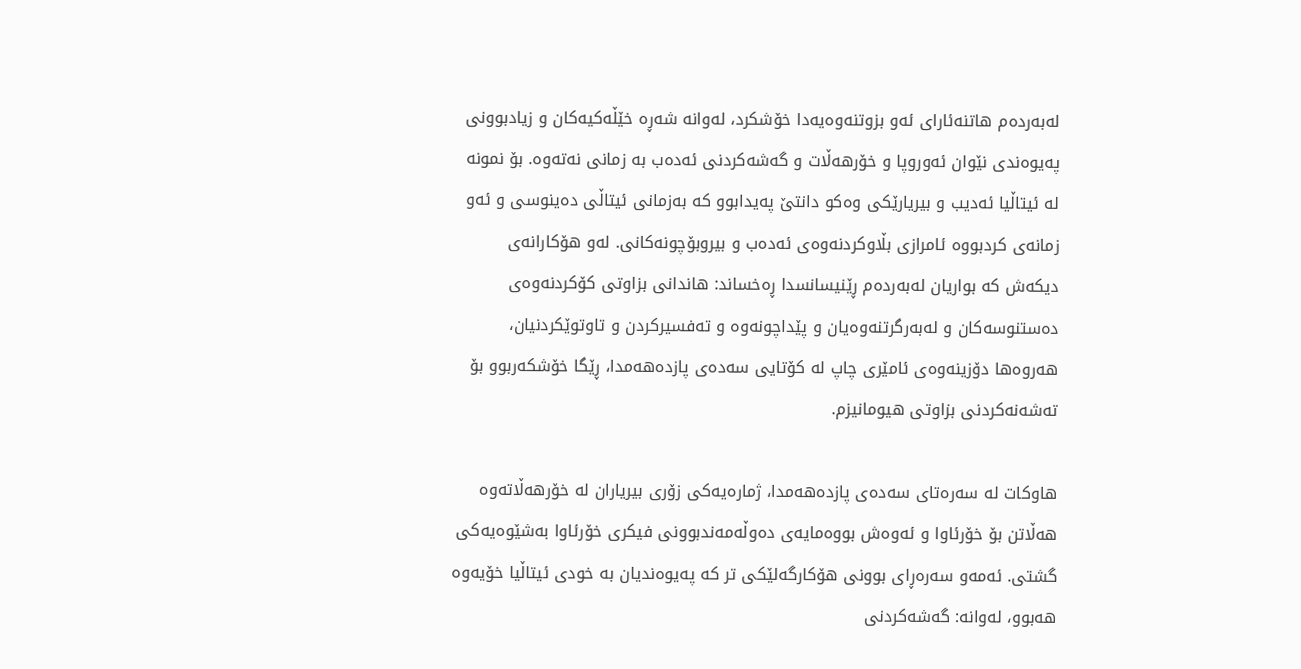له‌به‌رده‌م هاتنه‌ئارای‌ ئه‌و بزوتنه‌وه‌یه‌دا خۆشكرد، له‌وانه‌ شه‌ڕه‌ خێڵه‌كیه‌كان و زیادبوونی‌ په‌یوه‌ندی‌ نێوان ئه‌وروپا و خۆرهه‌ڵات و گه‌شه‌كردنی‌ ئه‌ده‌ب به‌ زمانی‌ نه‌ته‌وه‌. بۆ نمونه‌ له ‌ئیتاڵیا ئه‌دیب و بیریارێكی‌ وه‌كو‌ دانتێ‌ په‌یدابوو كه‌ به‌زمانی‌ ئیتاڵی‌ ده‌ینوسی‌ و ئه‌و زمانه‌ی‌ كردبووه‌ ئامرازی‌ بڵاوكردنه‌وه‌ی‌ ئه‌ده‌ب و بیروبۆچونه‌كانی‌. له‌و هۆكارانه‌ی‌ دیكه‌ش كه‌ بواریان له‌به‌رده‌م ڕێنیسانسدا ڕه‌خساند: هاندانی‌ بزاوتی‌ كۆكردنه‌وه‌ی‌ ده‌ستنوسه‌كان و له‌به‌رگرتنه‌وه‌یان و پێداچونه‌وه‌ و ته‌فسیركردن و تاوتوێكردنیان، هه‌روه‌ها دۆزینه‌وه‌ی‌ ئامێری‌ چاپ له‌ كۆتایی‌ سه‌ده‌ی‌ پازده‌هه‌مدا، ڕێگا خۆشكه‌ربوو بۆ ته‌شه‌نه‌كردنی‌ بزاوتی‌ هیومانیزم.

هاوكات له‌ سه‌ره‌تای‌ سه‌ده‌ی‌ پازده‌هه‌مدا، ژماره‌یه‌كی‌ زۆری‌ بیریاران له‌ خۆرهه‌ڵاته‌وه‌ هه‌ڵاتن بۆ خۆرئاوا و ئه‌وه‌ش بووه‌مایه‌ی‌ ده‌وڵه‌مه‌ندبوونی‌ فیكری‌ خۆرئاوا به‌شێوه‌یه‌كی‌ گشتی‌. ئه‌مه‌و سه‌ره‌ڕای‌ بوونی‌ هۆكارگه‌لێكی‌ تر كه ‌په‌یوه‌ندیان به‌ خودی‌ ئیتاڵیا خۆیه‌وه‌ هه‌بوو، له‌وانه‌: گه‌شه‌كردنی‌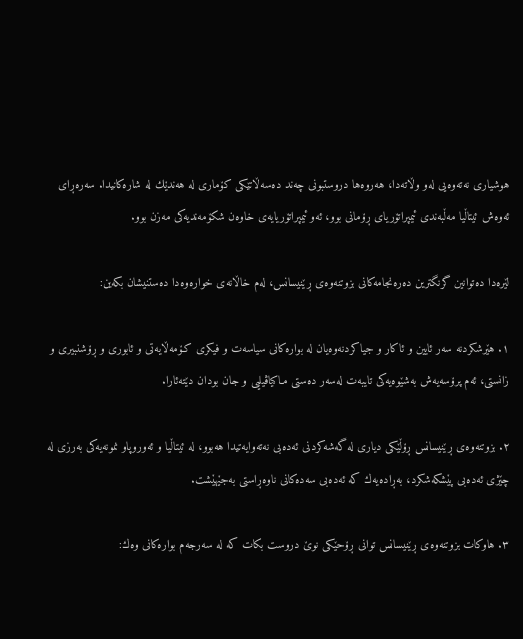هوشیاری‌ نه‌ته‌وه‌یی‌ لەو وڵاتەدا، هه‌روه‌ها دروستبونی‌ چه‌ند ده‌سه‌ڵاتێكی‌ كۆماری‌ له‌ هه‌ندێك له ‌شاره‌كانیدا. سه‌ره‌ڕای‌ ئه‌وه‌ش ئیتاڵیا مه‌ڵبه‌ندی‌ ئیمپراتۆریای‌ ڕۆمانی‌ بوو، ئه‌و ئیمپراتۆریایه‌ی‌ خاوه‌ن شكۆمه‌ندیه‌كی‌ مه‌زن بوو.

لێره‌دا ده‌توانین گرنگترین ده‌ره‌نجامه‌كانی‌ بزوتنه‌وه‌ی‌ ڕێنیسانس، له‌م خاڵانه‌ی‌ خواره‌وه‌دا ده‌ستنیشان بكه‌ین:

١. هێرشكردنه‌ سه‌ر ئایین و ئاكار و جیاكردنه‌وه‌یان له‌ بواره‌كانی‌ سیاسه‌ت و فیكری‌ كـۆمه‌ڵایه‌تی‌ و ئابوری‌ و ڕۆشنبیری‌ و زانستی‌، ئه‌م پرۆسه‌یه‌ش به‌شێوه‌یه‌كی‌ تایبه‌ت له‌سه‌ر ده‌ستی‌ مـا‌كیاڤیلیی‌ و جان بودان دێتەئارا.

٢. بزوتنه‌وه‌ی‌ ڕێنیسانس ڕۆڵێكی‌ دیاری‌ له‌ گه‌شه‌كردنی‌ ئه‌ده‌بی‌ نه‌ته‌وایه‌تیدا هه‌بوو، له‌ ئیتاڵیا و ئه‌وروپاو نمونه‌یه‌كی‌ به‌رزی‌ له‌ چێژی‌ ئه‌ده‌بی‌ پێشكه‌شكرد، به‌ڕاده‌یه‌ك كه‌ ئه‌ده‌بی‌ سه‌ده‌كانی‌ ناوه‌ڕاستی‌ به‌جێهێشت.

٣. هاوكات بزوتنه‌وه‌ی‌ ڕێنیسانس توانی‌ ڕۆحێكی‌ نوێ‌ دروست بكات كه‌ له سه‌رجه‌م بواره‌كانی‌ وه‌ك: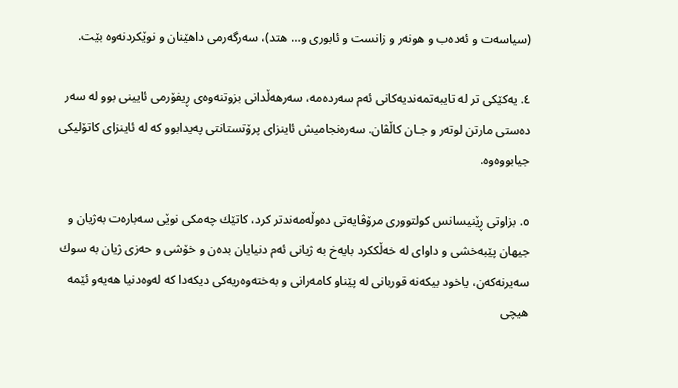(سیاسه‌ت‌ و ئه‌ده‌ب و هونه‌ر و زانست و ئابوری ‌و… هتد)، سه‌رگه‌رمی‌ داهێنان و نوێكردنه‌وه‌ بێت.

٤. یه‌كێكی‌ تر له‌ تایبه‌تمه‌ندیه‌كانی‌ ئه‌م سه‌رده‌مه‌، سه‌رهه‌ڵدانی‌ بزوتنه‌وه‌ی‌ ڕیفۆرمی‌ ئایینی‌ بوو له‌ سه‌ر ده‌ستی‌ مارتن لوته‌ر و جـان كاڵڤان. سه‌ره‌نجامیش ئاینزای‌ پرۆتستانتی‌ په‌یدابوو كه‌ له ‌ئاینزای‌ كاتۆلیكی‌ جیابووه‌وه‌.

٥. بزاوتی‌ ڕێنیسانس كولتووری‌ مرۆڤایه‌تی‌ ده‌وڵه‌مه‌ندتر كرد، كاتێك چه‌مكی‌ نوێی‌ سه‌باره‌ت به‌ژیان و جیهان پێبه‌خشی‌ و داوای‌ له‌ خه‌ڵككرد بایه‌خ به‌ ژیانی‌ ئه‌م دنیایان بده‌ن و خۆشی‌ و حه‌زی‌ ژیان به‌ سوك سه‌یرنه‌كه‌ن، یاخود بیكه‌نه‌ قوربانی‌ له‌ پێناو كامه‌رانی‌ و به‌خته‌وه‌ریه‌كی‌ دیكه‌دا كه‌ له‌وه‌دنیا هه‌یه‌و ئێمه‌ هیچی‌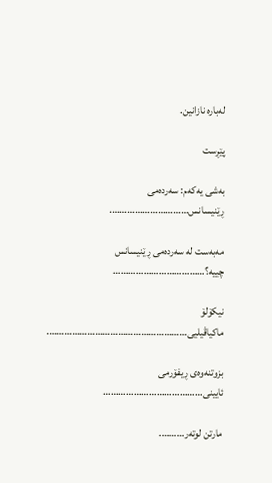له‌باره‌ نازانین.

پێڕست

بەشی یەكەم: سەردەمی ڕێنیسانس………………………….

مەبەست لە سەردەمی ڕێنیسانس چییە؟………………………………

نیكۆلۆ ماكیاڤیلیی……………………………………………….

بزوتنەوەی ڕیفۆرمی ئایینی…………………………………

مارتن لوتەر……….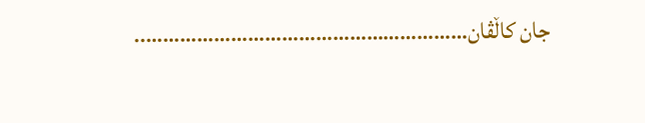جان كاڵڤان…………………………………………………..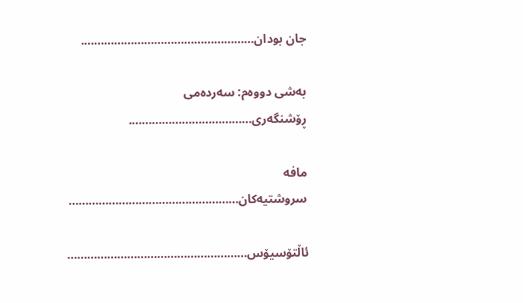جان بودان…………………………………………….

بەشی دووەم: سەردەمی ڕۆشنگەری……………………………….

مافە سروشتیەكان……………………………………………

ئاڵتۆسیۆس………………………………………………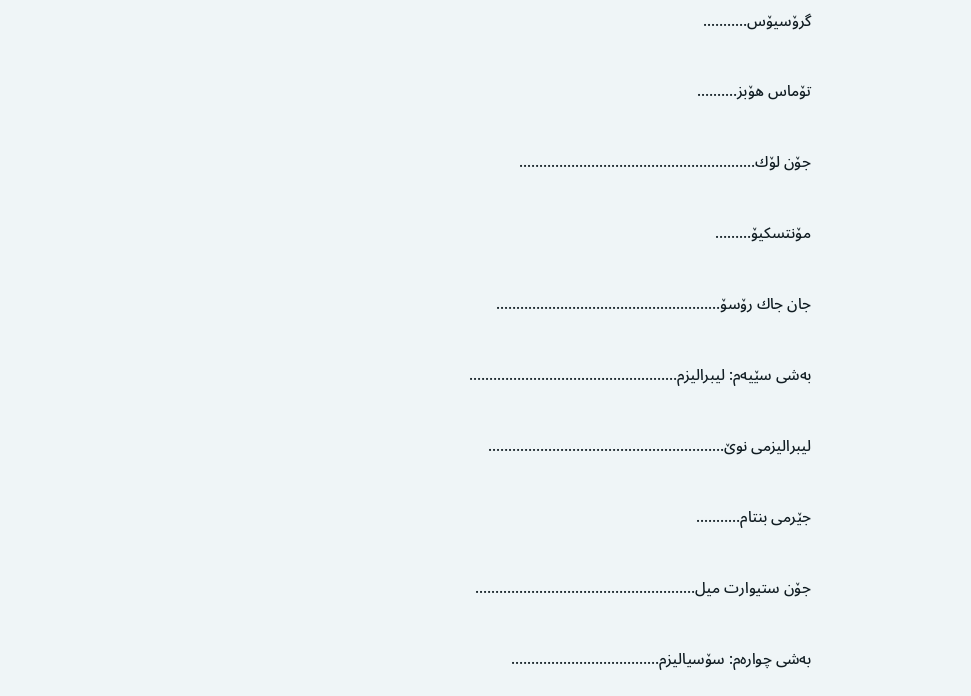گرۆسیۆس………..

تۆماس هۆبز……….

جۆن لۆك…………………………………………………..

مۆنتسكیۆ………

جان جاك رۆسۆ………………………………………………..

بەشی سێیەم: لیبرالیزم…………………………………………….

لیبرالیزمی نوێ‌…………………………………………………..

جێرمی بنتام………..

جۆن ستیوارت میل……………………………………………….

بەشی چوارەم: سۆسیالیزم……………………………….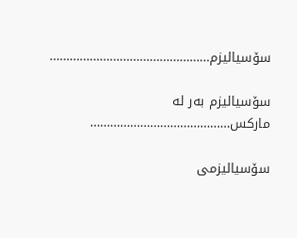سۆسیالیزم…………………………………………

سۆسیالیزم بەر لە ماركس……………………………………

سۆسیالیزمی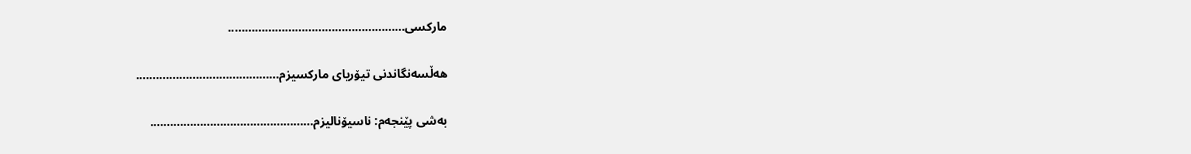ماركسی……………………………………………..

هەڵسەنگاندنی تیۆریای ماركسیزم…………………………………….

بەشی پێنجەم: ناسیۆنالیزم………………………………………….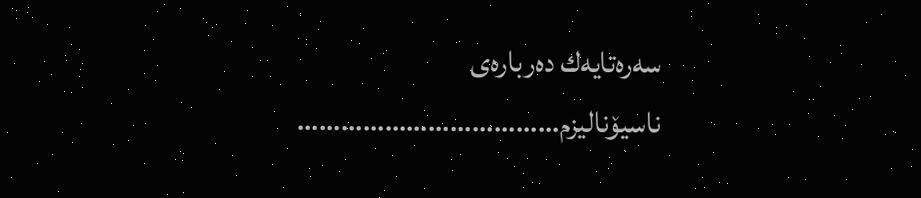سەرەتایەك دەربارەی ناسیۆنالیزم………………………………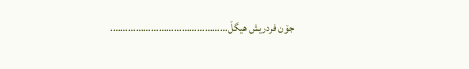جۆن فردریش هیگڵ……………………………………….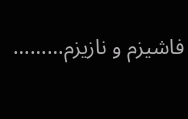فاشیزم‌ و نازیزم………